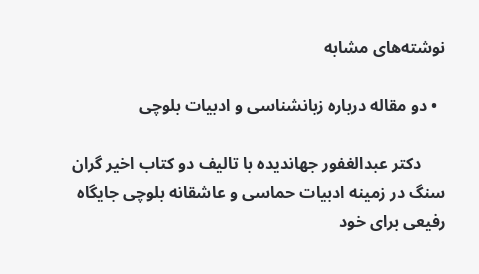نوشته‌های مشابه

  • دو مقاله درباره زبانشناسی و ادبیات بلوچی

      دکتر عبدالغفور جهاندیده با تالیف دو کتاب اخیر گران سنگ در زمینه ادبیات حماسی و عاشقانه بلوچی جایگاه رفیعی برای خود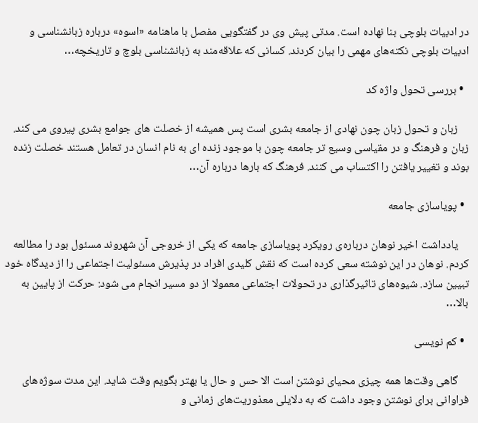در ادبیات بلوچی بنا نهاده است. مدتی پیش وی در گفتگویی مفصل با ماهنامه «اسوه» درباره زبانشناسی و ادبیات بلوچی نکته‌های مهمی را بیان کردند. کسانی که علاقه‌مند به زبانشناسی بلوچ و تاریخچه…

  • بررسی تحول واژه کد

    زبان و تحول زبان چون نهادی از جامعه بشری است پس همیشه از خصلت های جوامع بشری پیروی می کند. زبان و فرهنگ و در مقیاسی وسیع تر جامعه چون با موجود زنده ای به نام انسان در تعامل هستند خصلت زنده بوند و تغییر یافتن را اکتساب می کنند. فرهنگ که بارها درباره آن…

  • پویاسازی جامعه

    یادداشت اخیر نوهان درباره‌ی رویکرد پویاسازی جامعه که یکی از خروجی آن شهروند مسئول بود را مطالعه کردم. نوهان در این نوشته سعی کرده‌ است که نقش کلیدی افراد در پذیرش مسئولیت اجتماعی را از دیدگاه خود تبیین سازد. شیوه‌های تاثیرگذاری در تحولات اجتماعی معمولا از دو مسیر انجام می شود: حرکت از پایین به بالا…

  • کم نویسی

    گاهی وقت‌ها همه چیزی محیای نوشتن است الا حس و حال یا بهتر بگویم وقت شاید. این مدت سوژه‌های فراوانی برای نوشتن وجود داشت که به دلایلی معذوریت‌های زمانی و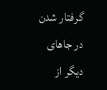گرفتار شدن در جاهای دیگر از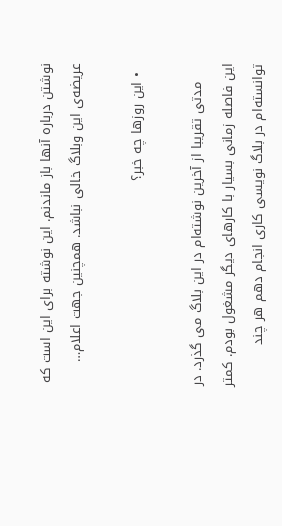نوشتن درباره‌ آنها باز ماندنم. این نوشته برای این است که عریضه‌ی این وبلاگ خالی نباشد. همچنین جهت اعلام…

  • این روزها چه خبر؟

    مدتی تقریبا از آخرین نوشته‌ام در این بلاگ می گذرد. در این فاصله زمانی بسیار با کارهای دیگر مشغول بودم. کمتر توانسته‌ام در بلاگ نویسی کاری انجام دهم هر چند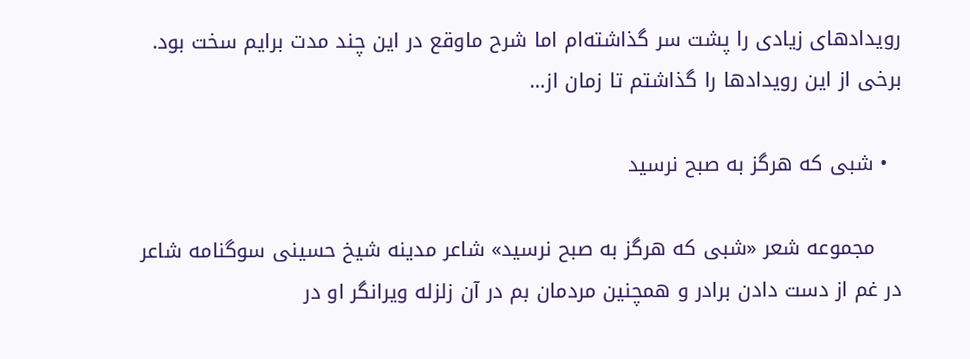رویدادهای زیادی را پشت سر گذاشته‌ام اما شرح ماوقع در این چند مدت برایم سخت بود. برخی از این رویدادها را گذاشتم تا زمان از…

  • شبی که هرگز به صبح نرسید

    مجموعه شعر «شبی که هرگز به صبح نرسید» شاعر مدینه شیخ حسینی سوگنامه شاعر در غم از دست دادن برادر و همچنین مردمان بم در آن زلزله ویرانگر او در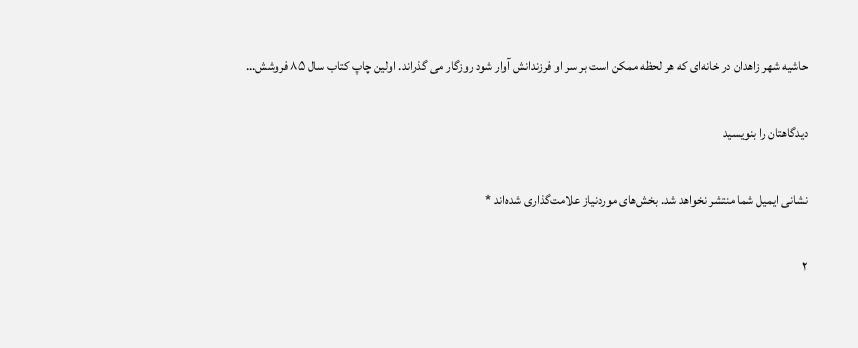حاشیه شهر زاهدان در خانه‌ای که هر لحظه ممکن است بر سر او فرزندانش آوار شود روزگار می گذراند. اولین چاپ کتاب سال ۸۵ فروشش…

دیدگاهتان را بنویسید

نشانی ایمیل شما منتشر نخواهد شد. بخش‌های موردنیاز علامت‌گذاری شده‌اند *

۲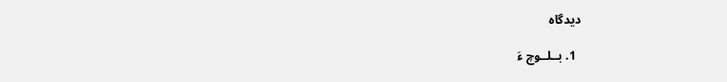دیدگاه

  1. بــلــوچ ءَ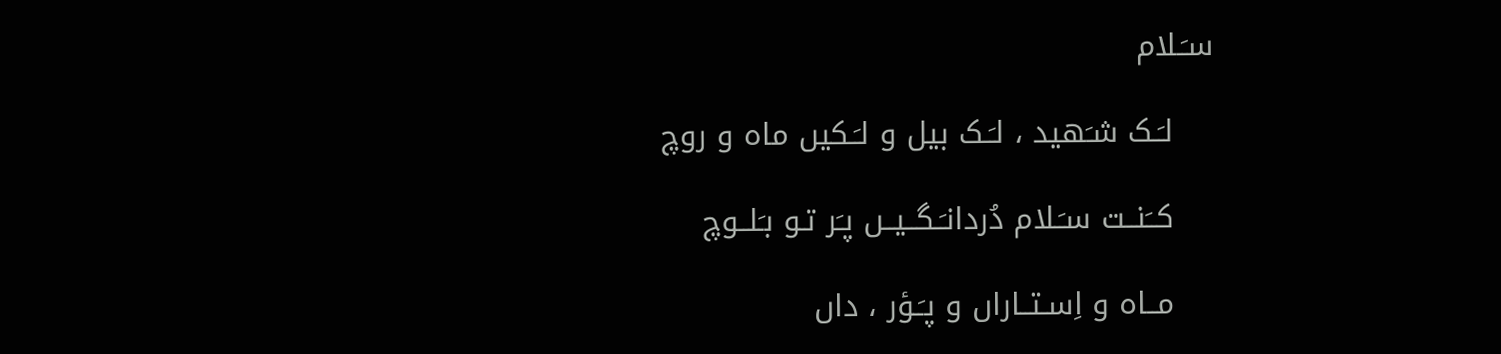سـَـلام

    لـَـک شـَهید ، لـَـک بیل و لـَـکیں ماه و روچ

    کــَنــت سـَـلام دُردانـَـگــیــں پـَر تـو بـَلــوچ

    مــاه و اِسـتــاراں و پـَـؤر ، داں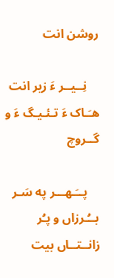روشن انت

    نِــیــر ءَ زیر انت هـَـاک ءَ تـئـیـگ ءَ و گــروچ

    پــَـهـــر په سَـر بــُـرزاں و پـُر زانــتــاں بیت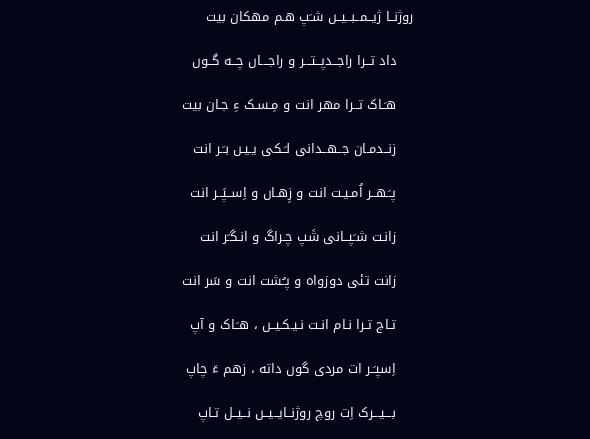روژنــا ژیــمــبــیــں شـَپ هـم مهکان بیت

    داد تــرا راجــدپــتـــر و راجـــاں چــه گــوں

    هـَـاک تــرا مهر انت و مِـسـک ءِ جـان بیت

    زنــدمـان جــهــدانی لـَـکی یـیـں بـَـر انت

    پـَـهــر اُمـیـت انت و زِهـاں و اِســپَــر انت

    زانـت شـَپــانی شَپ چـراگ و انـگـَر انت

    زانت تئی دوزواه و پـُشت انت و سَر انت

    تـاج تـرا نـام انـت نـیـکـیــں ، هـَـاک و آپ

    اِسپـَـر ات مردی گوں داته ، زهم ءَ چاپ

    بـــیـــرک اِت روچ روژنــایــیــں نــیــل تـاپ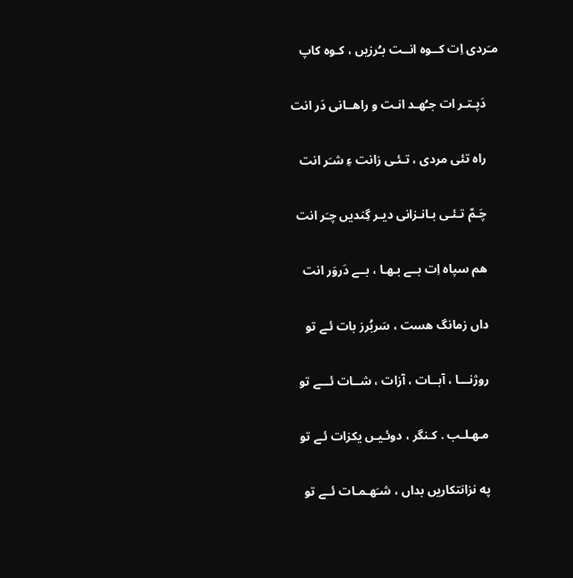مـَردی اِت کــوه انــت بـُرزیں ، کـوه کاپ

    دَپـتـر ات جـُهـد انـت و راهــانی دَر انت

    راه تئی مردی ، تـئـی زانت ءِ شـَر انت

    چَـمّ تـئـی بـانـزانی دیـر گِندیں چـَر انت

    هم سپاه اِت بــے بـهـا ، بــے دَروَر انت

    داں زمانگ هست ، سَربُرز بات ئـے تو

    روژنـــا ، آبــات ، آزات ، شــات ئـــے تو

    مـهـلـب . کـنگر ، دوئـیـں یکزات ئـے تو

    په نزانتکاریں بداں ، شـَهـمـات ئــے تو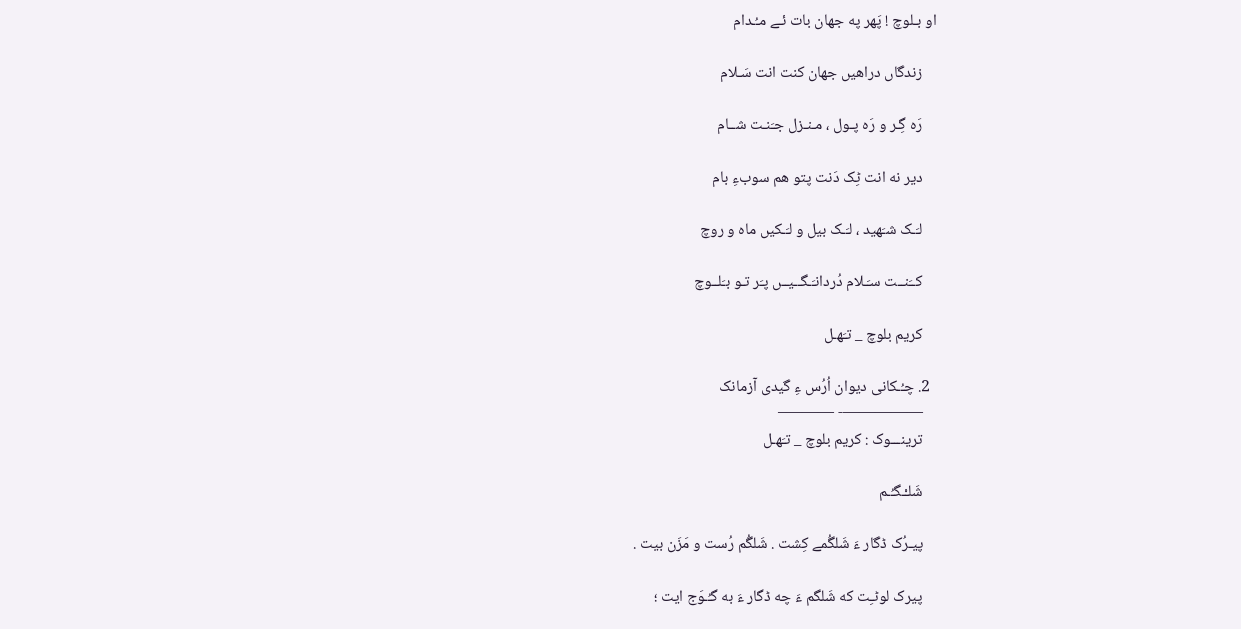او بـلوچ ! پَهر په جهان بات ئـے مـُـدام

    زندگاں دراهیں جهان کنت انت سَـلام

    رَه گِـر و رَه پـول ، مـنـزل جـَنـت شــام

    دیر نه انت ٹِک دَنت پتو هم سوبءِ بام

    لـَـک شـَهید ، لـَـک بیل و لـَـکیں ماه و روچ

    کــَنــت سـَـلام دُردانـَـگــیــں پـَر تـو بـَلــوچ

    کریم بلوچ _ تـَهـل

  2. چـُـکانی دیوان اُرُس ءِ گیدی آزمانک
    —————- ———–
    ترینـــوک : کریم بلوچ _ تـَهـل

    شَلـْـگـُـم

    پیـرُک ڈگار ءَ شَلگُمے کِشت . شَلگُم رُست و مَزَن بیت .

    پیرک لوٹـِت که شَلگم ءَ چه ڈگار ءَ به گـُـوَج ایت ؛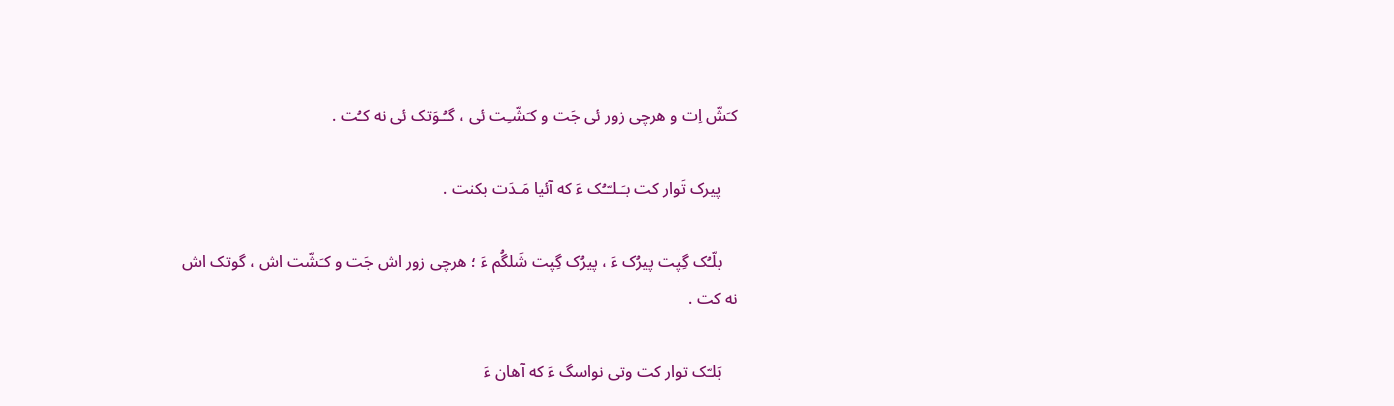کـَشّ اِت و هرچی زور ئی جَت و کـَشّـِت ئی ، گـُـوَتک ئی نه کـُت .

    پیرک تَوار کت بـَـلـّـُک ءَ که آئیا مَـدَت بکنت .

    بلّـُک گِپت پیرُک ءَ ، پیرُک گِپت شَلگُم ءَ ؛ هرچی زور اش جَت و کـَشّت اش ، گوتک اش نه کت .

    بَلـّک توار کت وتی نواسگ ءَ که آهان ءَ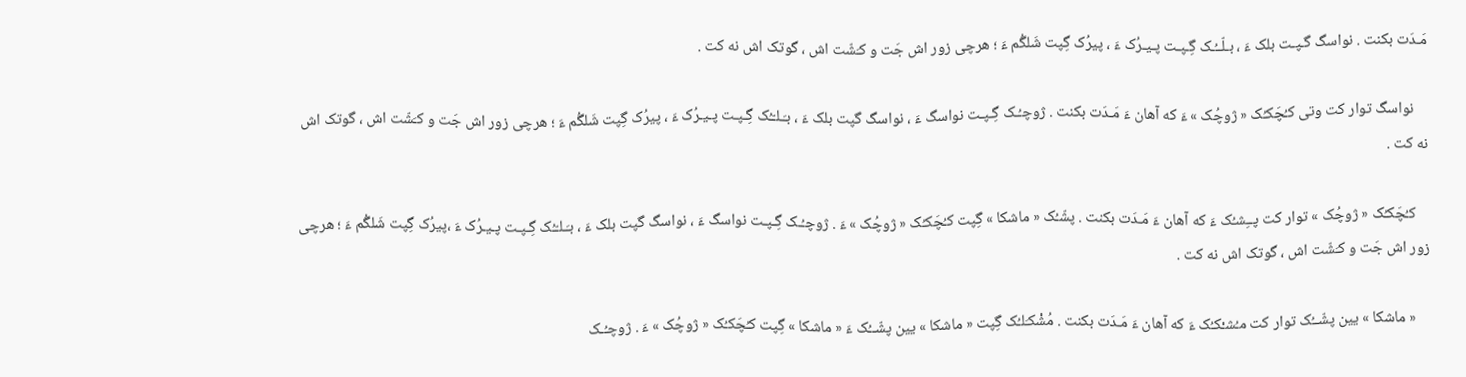مَـدَت بکنت . نواسگ گـپـت بلک ءَ ، بـلّــُـک گِـپـت پـیـرُک ءَ ، پیرُک گِپت شَلگُم ءَ ؛ هرچی زور اش جَت و کـَشّت اش ، گوتک اش نه کت .

    نواسگ توار کت وتی کـُچَکـُک « ژوچُک » ءَ که آهان ءَ مَـدَت بکنت . ژوچـُـک گِـپـت نواسگ ءَ ، نواسگ گپت بلک ءَ ، بـَـلـّـُک گِـپـت پـیـرُک ءَ ، پیرُک گِپت شَلگُم ءَ ؛ هرچی زور اش جَت و کـَشّت اش ، گوتک اش نه کت .

    کـُچَکـُک « ژوچُک » توار کت پــِشـُک ءَ که آهان ءَ مَـدَت بکنت . پشّـُک « ماشکا » گِپت کـُچَکـُک « ژوچُک » ءَ . ژوچـُـک گِـپـت نواسگ ءَ ، نواسگ گپت بلک ءَ ، بـَـلـّـُک گِـپـت پـیـرُک ءَ ،پیرُک گِپت شَلگُم ءَ ؛ هرچی زور اش جَت و کـَشّت اش ، گوتک اش نه کت .

    « ماشکا » یین پشّــُک توار کت مـُشـْکـُک ءَ که آهان ءَ مَـدَت بکنت . مُشْکـَلـُک گِپت « ماشکا » یین پشّــُک ءَ « ماشکا » گِپت کـُچَکـُک « ژوچُک » ءَ . ژوچـُـک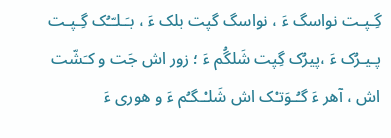گِـپـت نواسگ ءَ ، نواسگ گپت بلک ءَ ، بـَـلـّـُک گِـپـت پـیـرُک ءَ ،پیرُک گِپت شَلگُم ءَ ؛ زور اش جَت و کـَشّت اش ، آهر ءَ گـُـوَتـْک اش شَلـْـگـُم ءَ و هوری ءَ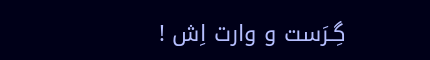گِـرَست و وارت اِش !